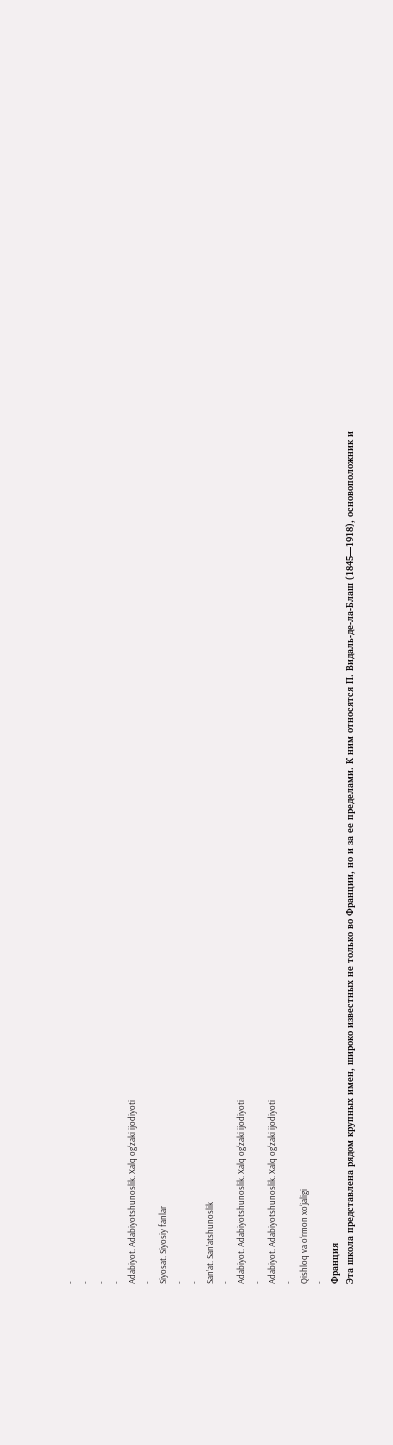-
-
-
-
Adabiyot. Adabiyotshunoslik. Xalq og‘zaki ijodiyoti
-
Siyosat. Siyosiy fanlar
-
-
San’at. San’atshunoslik
-
Adabiyot. Adabiyotshunoslik. Xalq og‘zaki ijodiyoti
-
Adabiyot. Adabiyotshunoslik. Xalq og‘zaki ijodiyoti
-
Qishloq va o‘rmon xo‘jaligi
-
Франция
Эта школа представлена рядом крупных имен, широко известных не только во Франции, но и за ее пределами. К ним относятся П. Видаль-де-ла-Блаш (1845—1918), основоположник и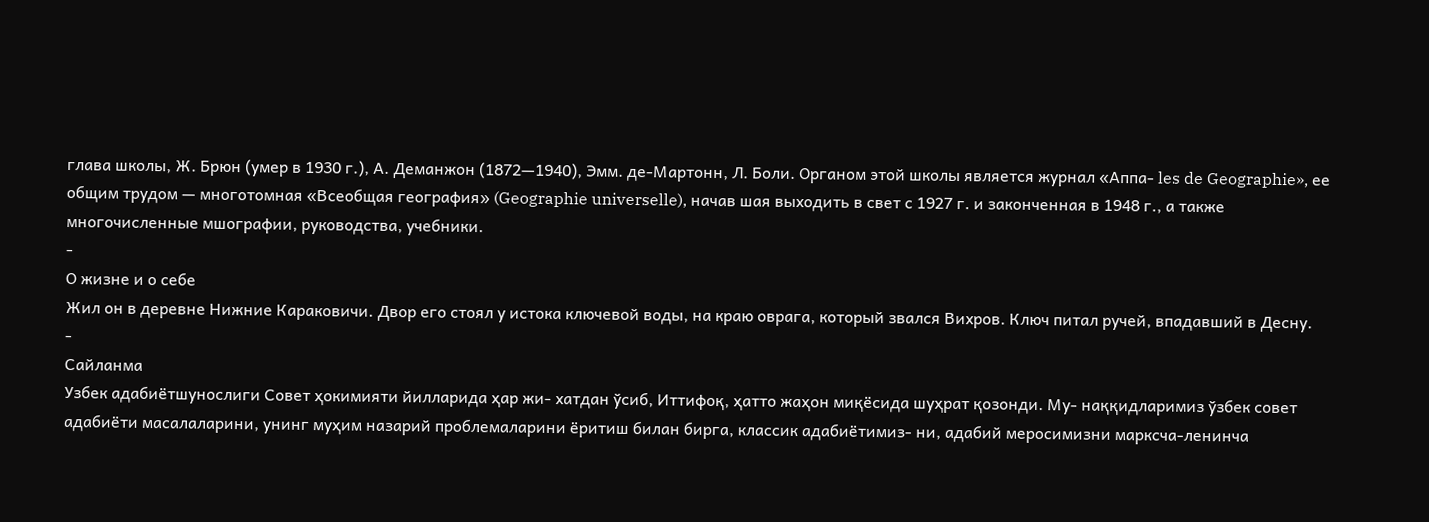глава школы, Ж. Брюн (умер в 1930 г.), А. Деманжон (1872—1940), Эмм. де-Мартонн, Л. Боли. Органом этой школы является журнал «Аппа- les de Geographie», ее общим трудом — многотомная «Всеобщая география» (Geographie universelle), начав шая выходить в свет с 1927 г. и законченная в 1948 г., а также многочисленные мшографии, руководства, учебники.
-
О жизне и о себе
Жил он в деревне Нижние Караковичи. Двор его стоял у истока ключевой воды, на краю оврага, который звался Вихров. Ключ питал ручей, впадавший в Десну.
-
Сайланма
Узбек адабиётшунослиги Совет ҳокимияти йилларида ҳар жи- хатдан ўсиб, Иттифоқ, ҳатто жаҳон миқёсида шуҳрат қозонди. Му- наққидларимиз ўзбек совет адабиёти масалаларини, унинг муҳим назарий проблемаларини ёритиш билан бирга, классик адабиётимиз- ни, адабий меросимизни марксча-ленинча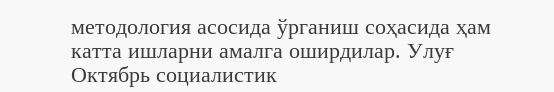методология асосида ўрганиш соҳасида ҳам катта ишларни амалга оширдилар. Улуғ Октябрь социалистик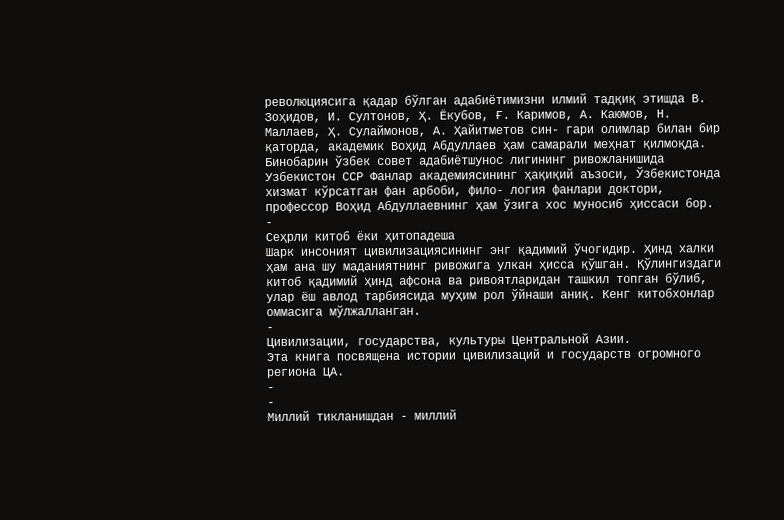революциясига қадар бўлган адабиётимизни илмий тадқиқ этишда В. Зоҳидов, И. Султонов, Ҳ. Ёкубов, Ғ. Каримов, А. Каюмов, Н. Маллаев, Ҳ. Сулаймонов, А. Ҳайитметов син- гари олимлар билан бир қаторда, академик Воҳид Абдуллаев ҳам самарали меҳнат қилмоқда. Бинобарин ўзбек совет адабиётшунос лигининг ривожланишида Узбекистон ССР Фанлар академиясининг ҳақиқий аъзоси, Ўзбекистонда хизмат кўрсатган фан арбоби, фило- логия фанлари доктори, профессор Воҳид Абдуллаевнинг ҳам ўзига хос муносиб ҳиссаси бор.
-
Сеҳрли китоб ёки ҳитопадеша
Шарк инсоният цивилизациясининг энг қадимий ўчогидир. Ҳинд халки ҳам ана шу маданиятнинг ривожига улкан ҳисса қўшган. Қўлингиздаги китоб қадимий ҳинд афсона ва ривоятларидан ташкил топган бўлиб, улар ёш авлод тарбиясида муҳим рол ўйнаши аниқ. Кенг китобхонлар оммасига мўлжалланган.
-
Цивилизации, государства, культуры Центральной Азии.
Эта книга посвящена истории цивилизаций и государств огромного региона ЦА.
-
-
Миллий тикланишдан - миллий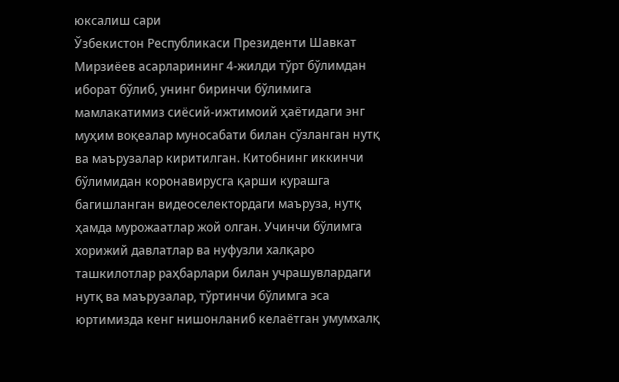юксалиш сари
Ўзбекистон Республикаси Президенти Шавкат Мирзиёев асарларининг 4-жилди тўрт бўлимдан иборат бўлиб, унинг биринчи бўлимига мамлакатимиз сиёсий-ижтимоий ҳаётидаги энг муҳим воқеалар муносабати билан сўзланган нутқ ва маърузалар киритилган. Китобнинг иккинчи бўлимидан коронавирусга қарши курашга багишланган видеоселектордаги маъруза, нутқ ҳамда мурожаатлар жой олган. Учинчи бўлимга хорижий давлатлар ва нуфузли халқаро ташкилотлар раҳбарлари билан учрашувлардаги нутқ ва маърузалар, тўртинчи бўлимга эса юртимизда кенг нишонланиб келаётган умумхалқ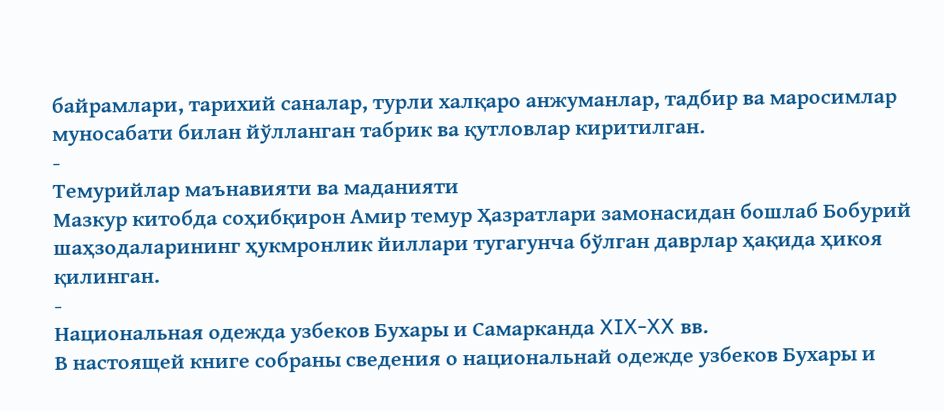байрамлари, тарихий саналар, турли халқаро анжуманлар, тадбир ва маросимлар муносабати билан йўлланган табрик ва қутловлар киритилган.
-
Темурийлар маънавияти ва маданияти
Мазкур китобда соҳибқирон Aмир темур Ҳазратлари замонасидан бошлаб Бобурий шаҳзодаларининг ҳукмронлик йиллари тугагунча бўлган даврлар ҳақида ҳикоя қилинган.
-
Национальная одежда узбеков Бухары и Самарканда XIX-XX вв.
В настоящей книге собраны сведения о национальнай одежде узбеков Бухары и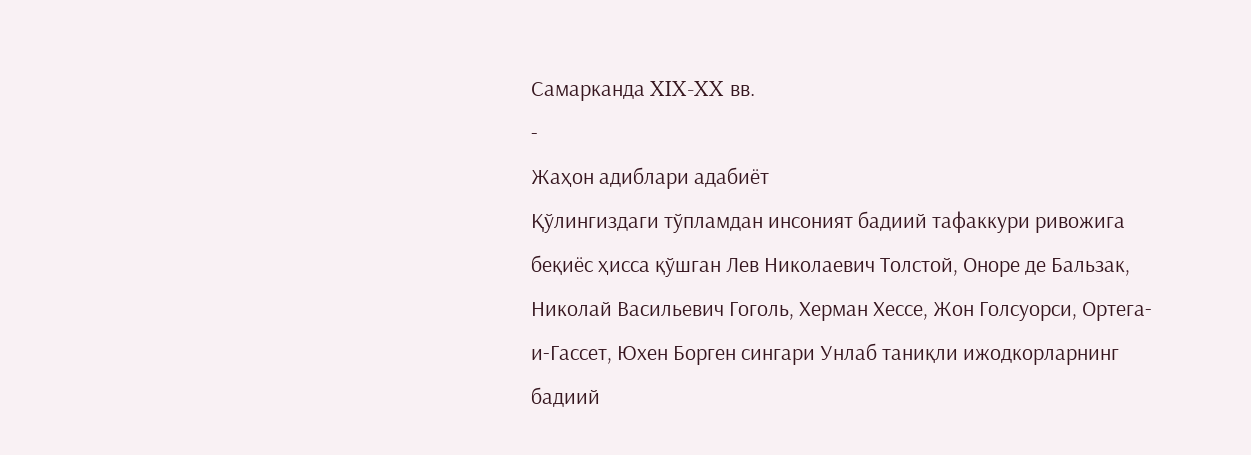Самарканда XIX-XX вв.
-
Жаҳон адиблари адабиёт
Қўлингиздаги тўпламдан инсоният бадиий тафаккури ривожига беқиёс ҳисса қўшган Лев Николаевич Толстой, Оноре де Бальзак, Николай Васильевич Гоголь, Херман Хессе, Жон Голсуорси, Ортега-и-Гассет, Юхен Борген сингари Унлаб таниқли ижодкорларнинг бадиий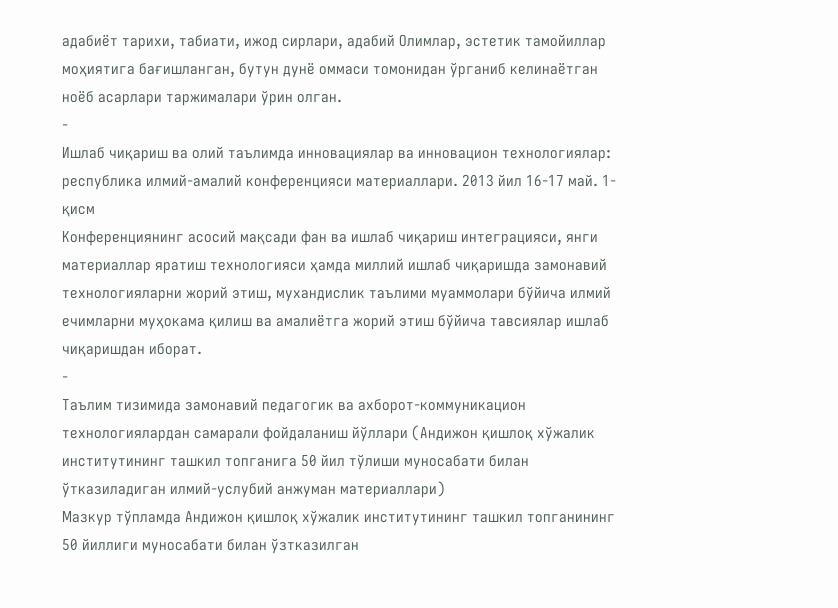адабиёт тарихи, табиати, ижод сирлари, адабий Олимлар, эстетик тамойиллар моҳиятига бағишланган, бутун дунё оммаси томонидан ўрганиб келинаётган ноёб асарлари таржималари ўрин олган.
-
Ишлаб чиқариш ва олий таълимда инновациялар ва инновацион технологиялар: республика илмий-амалий конференцияси материаллари. 2013 йил 16-17 май. 1-қисм
Конференциянинг асосий мақсади фан ва ишлаб чиқариш интеграцияси, янги материаллар яратиш технологияси ҳамда миллий ишлаб чиқаришда замонавий технологияларни жорий этиш, мухандислик таълими муаммолари бўйича илмий ечимларни муҳокама қилиш ва амалиётга жорий этиш бўйича тавсиялар ишлаб чиқаришдан иборат.
-
Таълим тизимида замонавий педагогик ва ахборот-коммуникацион технологиялардан самарали фойдаланиш йўллари (Андижон қишлоқ хўжалик институтининг ташкил топганига 50 йил тўлиши муносабати билан ўтказиладиган илмий-услубий анжуман материаллари)
Мазкур тўпламда Андижон қишлоқ хўжалик институтининг ташкил топганининг 50 йиллиги муносабати билан ўзтказилган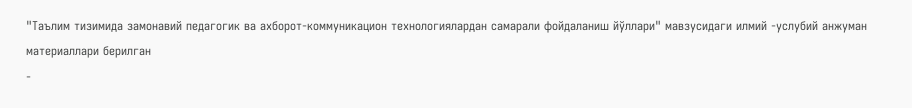"Таълим тизимида замонавий педагогик ва ахборот-коммуникацион технологиялардан самарали фойдаланиш йўллари" мавзусидаги илмий -услубий анжуман материаллари берилган
-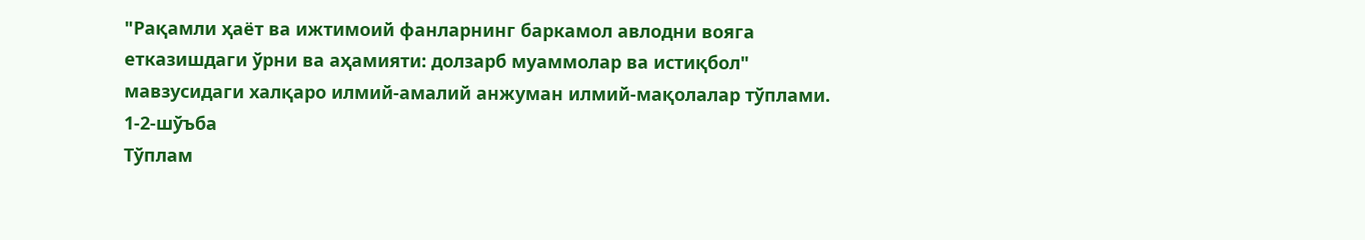"Рақамли ҳаёт ва ижтимоий фанларнинг баркамол авлодни вояга етказишдаги ўрни ва аҳамияти: долзарб муаммолар ва истиқбол" мавзусидаги халқаро илмий-амалий анжуман илмий-мақолалар тўплами. 1-2-шўъба
Тўплам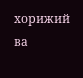хорижий ва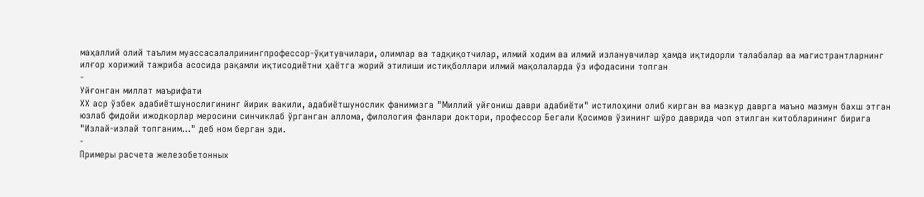маҳаллий олий таълим муассасалалринингпрофессор-ўқитувчилари, олимлар ва тадқиқотчилар, илмий ходим ва илмий изланувчилар ҳамда иқтидорли талабалар ва магистрантларнинг илғор хорижий тажриба асосида рақамли иқтисодиётни ҳаётга жорий этилиши истиқболлари илмий мақолаларда ўз ифодасини топган
-
Уйғонган миллат маърифати
XX аср ўзбек адабиётшунослигининг йирик вакили, адабиётшунослик фанимизга "Миллий уйғониш даври адабиёти" истилоҳини олиб кирган ва мазкур даврга маъно мазмун бахш этган юзлаб фидойи ижодкорлар меросини синчиклаб ўрганган аллома, филология фанлари доктори, профессор Бегали Қосимов ўзининг шўро даврида чоп этилган китобларининг бирига "Излай-излай топганим..." деб ном берган эди.
-
Примеры расчета железобетонных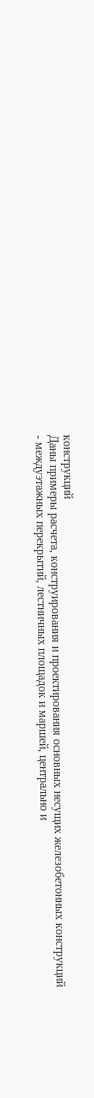конструкций
Даны примеры расчета, конструирования и проектирования основных несущих железобетонных конструкций - междуэтажных перекрытий, лестничных площадок и маршей, центрально и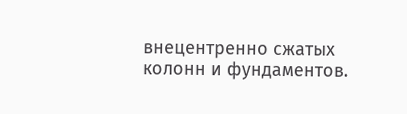внецентренно сжатых колонн и фундаментов.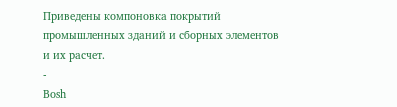Приведены компоновка покрытий промышленных зданий и сборных элементов и их расчет.
-
Bosh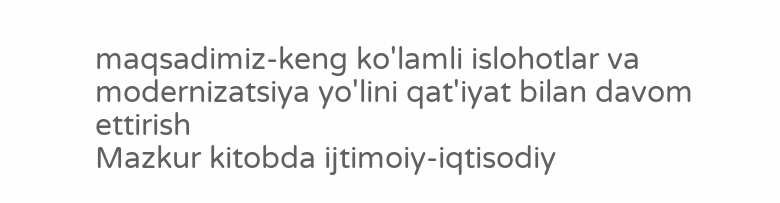maqsadimiz-keng ko'lamli islohotlar va modernizatsiya yo'lini qat'iyat bilan davom ettirish
Mazkur kitobda ijtimoiy-iqtisodiy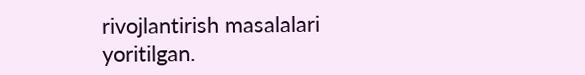rivojlantirish masalalari yoritilgan.